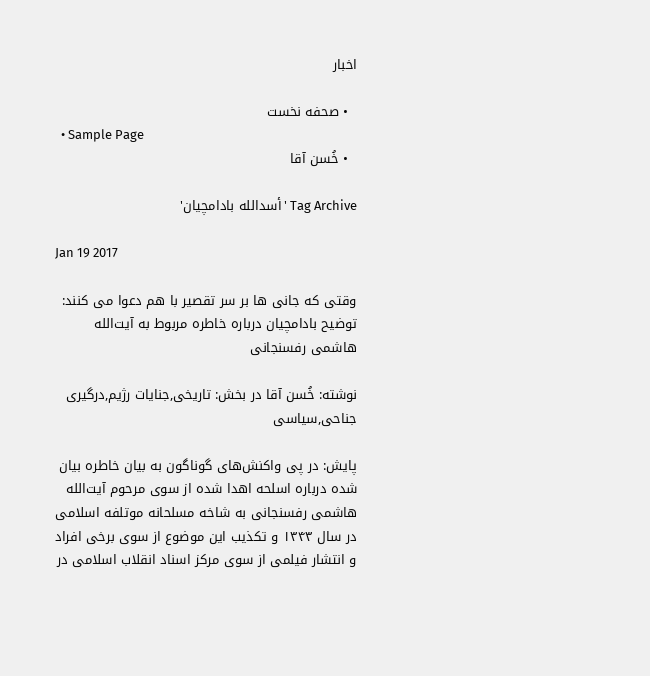اخبار

  • صحفه نخست
  • Sample Page
  • خُسن آقا

Tag Archive 'أسدالله بادامچیان'

Jan 19 2017

وقتی که جانی ها بر سر تقصیر با هم دعوا می کنند: توضیح بادامچیان درباره خاطره مربوط به آیت‌الله هاشمی رفسنجانی

نوشته: خُسن آقا در بخش: تاریخی,جنایات رژیم,درگیری جناحی,سیاسی

پایش: در پی واکنش‌های گوناگون به بیان خاطره بیان شده درباره اسلحه اهدا شده از سوی مرحوم آیت‌الله هاشمی رفسنجانی به شاخه مسلحانه موتلفه اسلامی در سال ۱۳۴۳ و تکذیب این موضوع از سوی برخی افراد و انتشار فیلمی از سوی مرکز اسناد انقلاب اسلامی در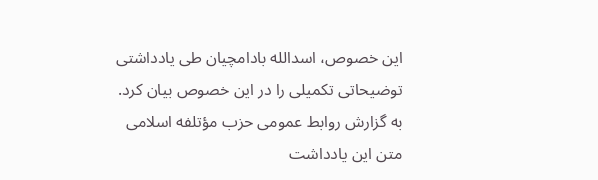این خصوص، اسدالله بادامچیان طی یادداشتی توضیحاتی تکمیلی را در این خصوص بیان کرد.
به گزارش روابط عمومی حزب مؤتلفه اسلامی متن این یادداشت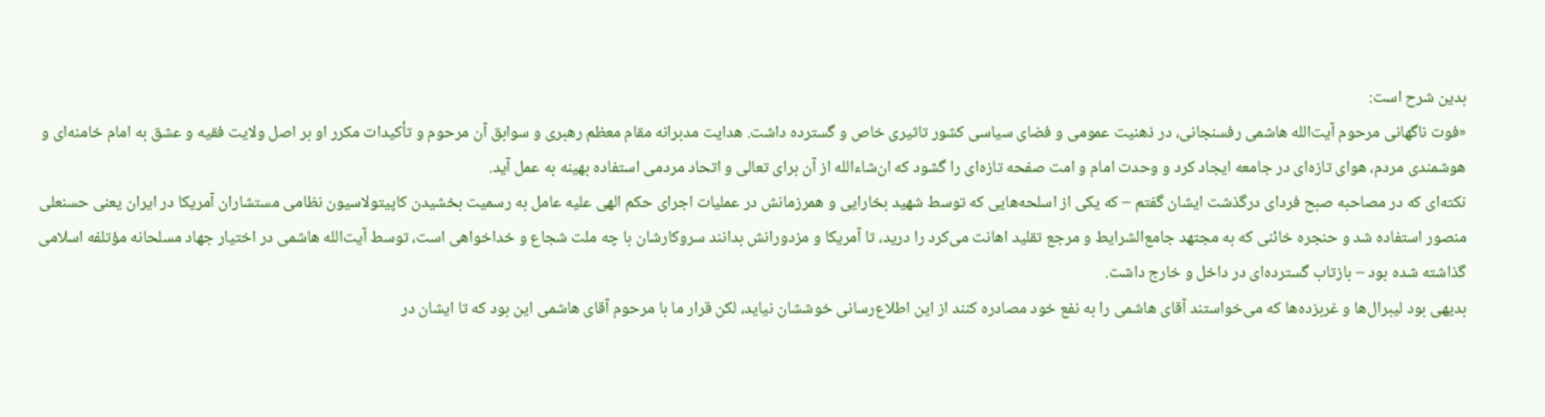بدین شرح است:
«فوت ناگهانی مرحوم آیت‌الله هاشمی رفسنجانی، در ذهنیت عمومی و فضای سیاسی کشور تاثیری خاص و گسترده داشت. هدایت مدبرانه مقام معظم رهبری و سوابق آن مرحوم و تأکیدات مکرر او بر اصل ولایت فقیه و عشق به امام خامنه‌ای و هوشمندی مردم، هوای تازه‌ای در جامعه ایجاد کرد و وحدت امام و امت صفحه تازه‌ای را گشود که ان‌شاءالله از آن برای تعالی و اتحاد مردمی استفاده بهینه به عمل آید.
نکته‌ای که در مصاحبه‌ صبح فردای درگذشت ایشان گفتم – که یکی از اسلحه‌هایی که توسط شهید بخارایی و همرزمانش در عملیات اجرای حکم الهی علیه عامل به رسمیت بخشیدن کاپیتولاسیون نظامی مستشاران آمریکا در ایران یعنی حسنعلی منصور استفاده شد و حنجره خائنی که به مجتهد جامع‌الشرایط و مرجع تقلید اهانت می‌کرد را درید، تا آمریکا و مزدورانش بدانند سروکارشان با چه ملت شجاع و خداخواهی است، توسط آیت‌الله هاشمی در اختیار جهاد مسلحانه مؤتلفه اسلامی گذاشته شده بود – بازتاب گسترده‌ای در داخل و خارج داشت.
بدیهی بود لیبرال‌ها و غربزده‌ها که می‌خواستند آقای هاشمی را به نفع خود مصادره کنند از این اطلاع‌رسانی خوششان نیاید، لکن قرار ما با مرحوم آقای هاشمی این بود که تا ایشان در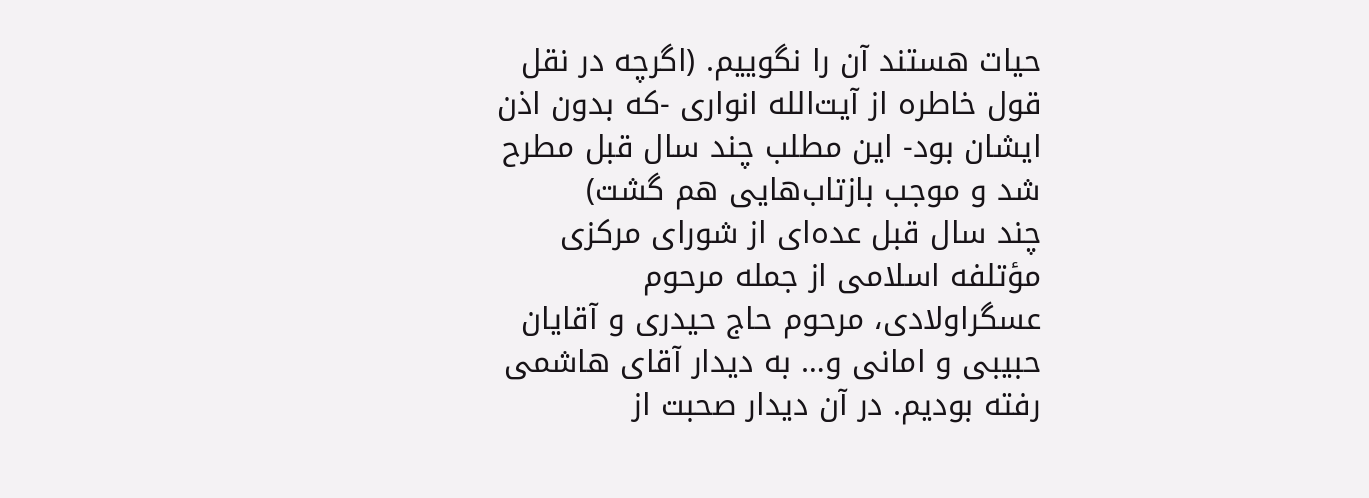حیات هستند آن را نگوییم. (اگرچه در نقل قول خاطره از آیت‌الله انواری -که بدون اذن ایشان بود- این مطلب چند سال قبل مطرح شد و موجب بازتاب‌هایی هم گشت)
چند سال قبل عده‌ای از شورای مرکزی مؤتلفه اسلامی از جمله مرحوم عسگراولادی، مرحوم حاج حیدری و آقایان حبیبی و امانی و… به دیدار آقای هاشمی رفته بودیم. در آن دیدار صحبت از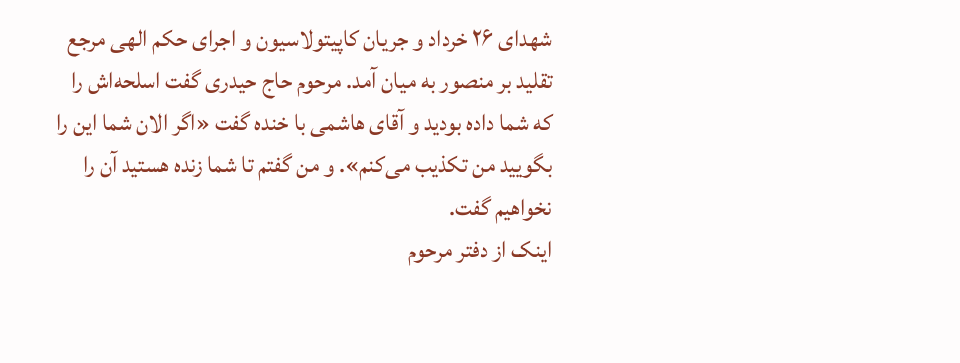شهدای ۲۶ خرداد و جریان کاپیتولاسیون و اجرای حکم الهی مرجع تقلید بر منصور به میان آمد. مرحوم حاج حیدری گفت اسلحه‌اش را که شما داده بودید و آقای هاشمی با خنده گفت «اگر الان شما این را بگویید من تکذیب می‌کنم». و من گفتم تا شما زنده هستید آن را نخواهیم گفت.
اینک از دفتر مرحوم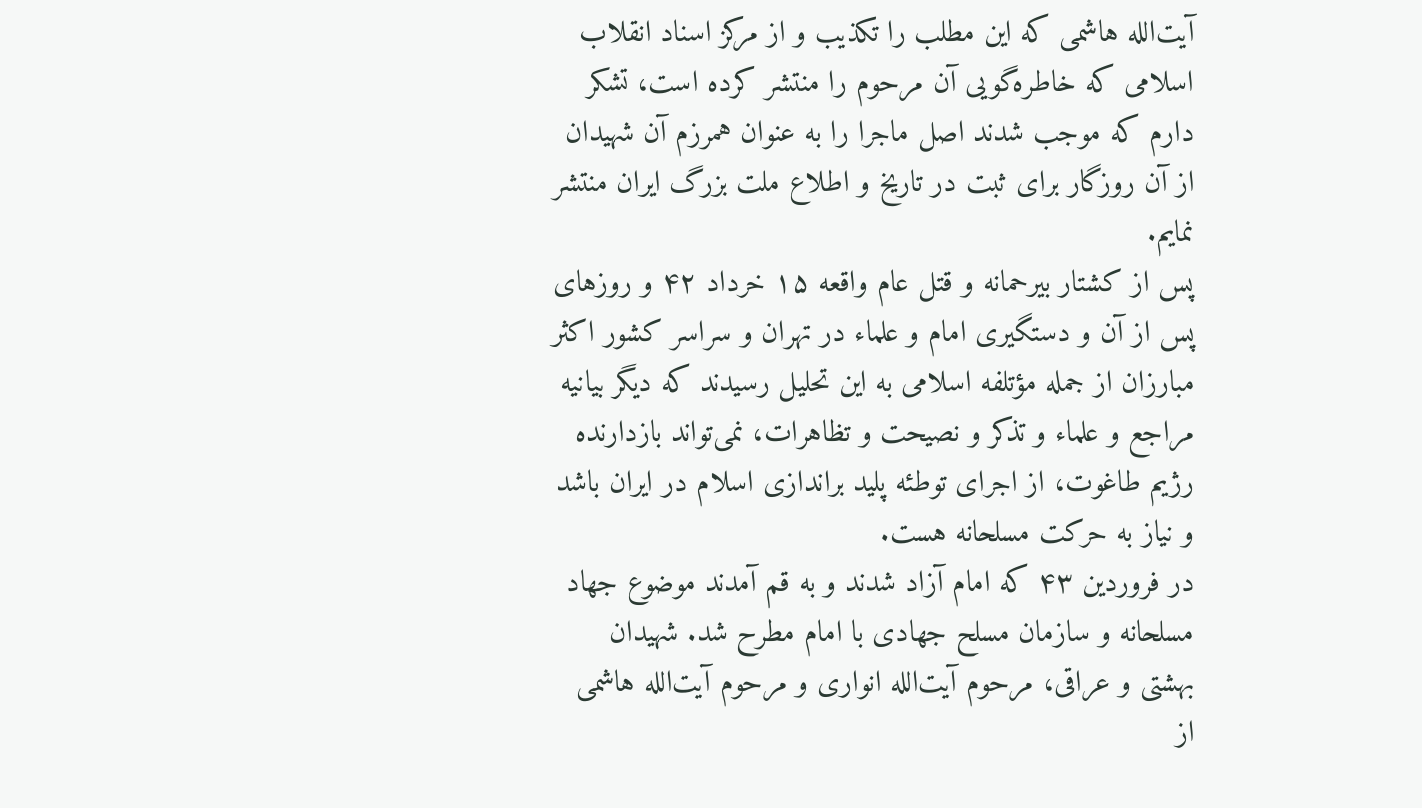آیت‌الله هاشمی که این مطلب را تکذیب و از مرکز اسناد انقلاب اسلامی که خاطره‌گویی آن مرحوم را منتشر کرده است، تشکر دارم که موجب شدند اصل ماجرا را به عنوان همرزم آن شهیدان از آن روزگار برای ثبت در تاریخ و اطلاع ملت بزرگ ایران منتشر نمایم.
پس از کشتار بیرحمانه و قتل ‌عام واقعه ۱۵ خرداد ۴۲ و روزهای پس از آن و دستگیری امام و علماء در تهران و سراسر کشور اکثر مبارزان از جمله مؤتلفه اسلامی به این تحلیل رسیدند که دیگر بیانیه مراجع و علماء و تذکر و نصیحت و تظاهرات، نمی‌تواند بازدارنده رژیم طاغوت، از اجرای توطئه پلید براندازی اسلام در ایران باشد و نیاز به حرکت مسلحانه هست.
در فروردین ۴۳ که امام آزاد شدند و به قم آمدند موضوع جهاد مسلحانه و سازمان مسلح جهادی با امام مطرح شد. شهیدان بهشتی و عراقی، مرحوم آیت‌الله انواری و مرحوم آیت‌الله هاشمی از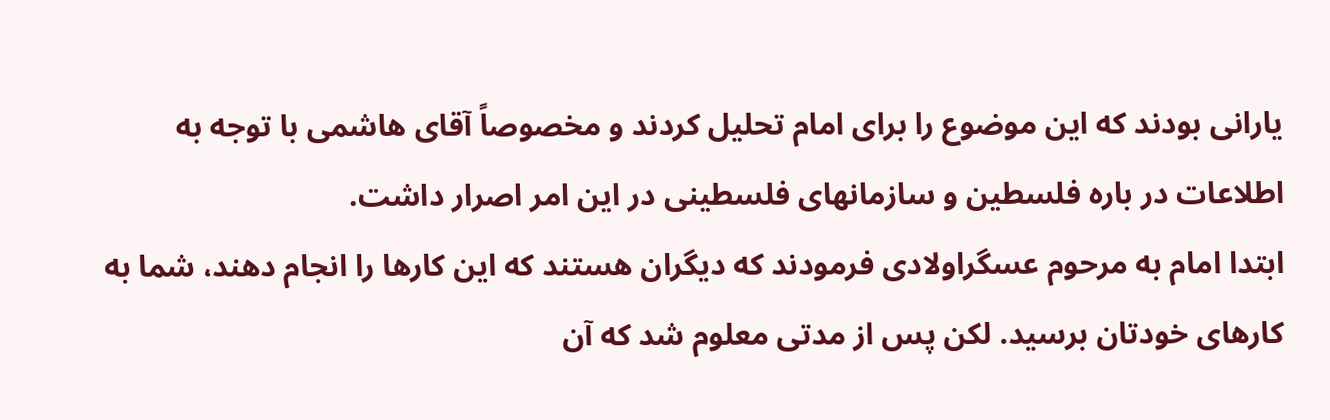یارانی بودند که این موضوع را برای امام تحلیل کردند و مخصوصاً آقای هاشمی با توجه به اطلاعات در باره فلسطین و سازمانهای فلسطینی در این امر اصرار داشت.
ابتدا امام به مرحوم عسگراولادی فرمودند که دیگران هستند که این کارها را انجام دهند، شما به کارهای خودتان برسید. لکن پس از مدتی معلوم شد که آن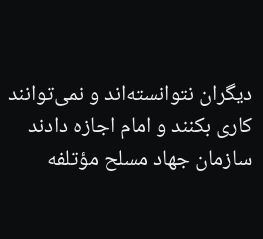دیگران نتوانسته‌اند و نمی‌توانند کاری بکنند و امام اجازه دادند سازمان جهاد مسلح مؤتلفه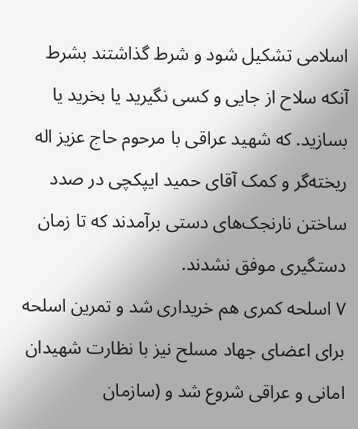اسلامی تشکیل شود و شرط گذاشتند بشرط آنکه سلاح از جایی و کسی نگیرید یا بخرید یا بسازید. که شهید عراقی با مرحوم حاج عزیز اله ریخته‌گر و کمک‌ آقای حمید ایپکچی در صدد ساختن نارنجک‌های دستی برآمدند که تا زمان دستگیری موفق نشدند.
۷ اسلحه کمری هم خریداری شد و تمرین اسلحه برای اعضای جهاد مسلح نیز با نظارت شهیدان امانی و عراقی شروع شد و (سازمان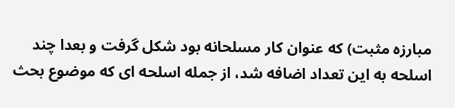مبارزه مثبت) که عنوان کار مسلحانه بود شکل گرفت و بعدا چند اسلحه به این تعداد اضافه شد، از جمله اسلحه ای که موضوع بحث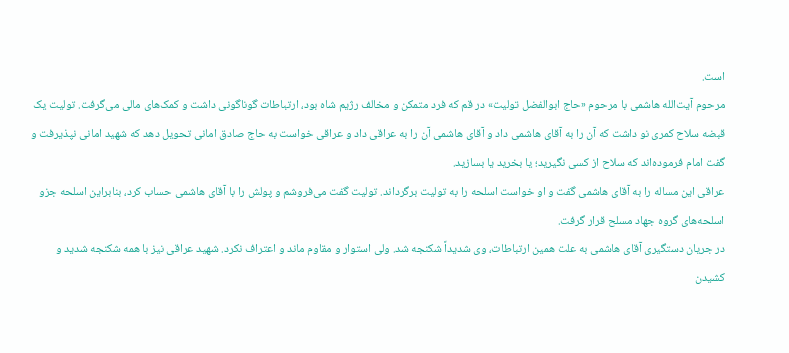است.
مرحوم آیت‌الله هاشمی با مرحوم «حاج ابوالفضل تولیت» در قم که فرد متمکن و مخالف رژیم شاه بود، ارتباطات گوناگونی داشت و کمک‌های مالی می‌گرفت. تولیت یک قبضه سلاح کمری نو داشت که آن را به آقای هاشمی داد و آقای هاشمی آن را به عراقی داد و عراقی خواست به حاج صادق امانی تحویل دهد که شهید امانی نپذیرفت و گفت امام فرموده‌اند که سلاح از کسی نگیرید؛ یا بخرید یا بسازید.
عراقی این مساله را به آقای هاشمی گفت و او خواست اسلحه را به تولیت برگرداند. تولیت گفت می‌فروشم و پولش را با آقای هاشمی حساب کرد، بنابراین اسلحه جزو اسلحه‌های گروه جهاد مسلح قرار گرفت.
در جریان دستگیری آقای هاشمی به علت همین ارتباطات، وی شدیداً شکنجه شد. ولی استوار و مقاوم ماند و اعتراف نکرد. شهید عراقی نیز با همه شکنجه شدید و کشیدن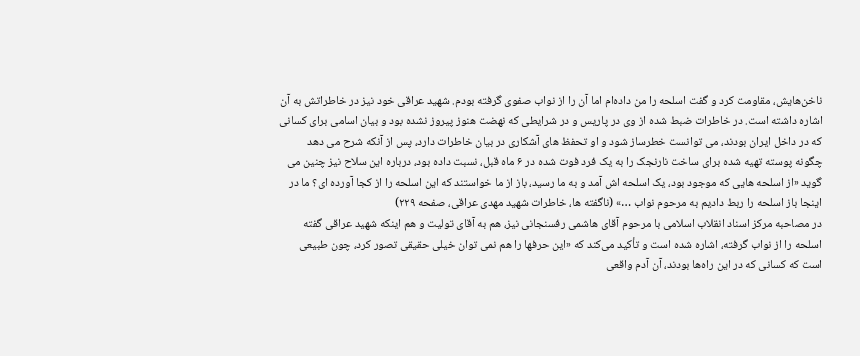ناخن‌هایش، مقاومت کرد و گفت اسلحه را من داده‌ام اما آن را از نواب صفوی گرفته بودم. شهید عراقی خود نیز در خاطراتش به آن اشاره داشته است. در خاطرات ضبط شده از وی در پاریس و در شرایطی که نهضت هنوز پیروز نشده بود و بیان اسامی برای کسانی که در داخل ایران بودند، می توانست خطرساز شود و او تحفظ های آشکاری در بیان خاطرات دارد، پس از آنکه شرح می دهد چگونه پوسته تهیه شده برای ساخت نارنجک را به یک فرد فوت شده در ۶ ماه قبل، نسبت داده بود، درباره این سلاح نیز چنین می گوید «از اسلحه هایی که موجود بود، یک اسلحه اش آمد و به ما رسید، باز از ما خواستند که این اسلحه را از کجا آورده ای؟ ما در اینجا باز اسلحه را ربط دادیم به مرحوم نواب …» (ناگفته ها، خاطرات شهید مهدی عراقی، صفحه ۲۲۹)
در مصاحبه مرکز اسناد انقلاب اسلامی با مرحوم آقای هاشمی رفسنجانی نیز، هم به آقای تولیت و هم اینکه شهید عراقی گفته اسلحه را از نواب گرفته، اشاره شده است و تأکید می‌کند که «این حرفها را هم نمی توان خیلی حقیقی تصور کرد، چون طبیعی است که کسانی که در این راه‌ها بودند، آن آدم واقعی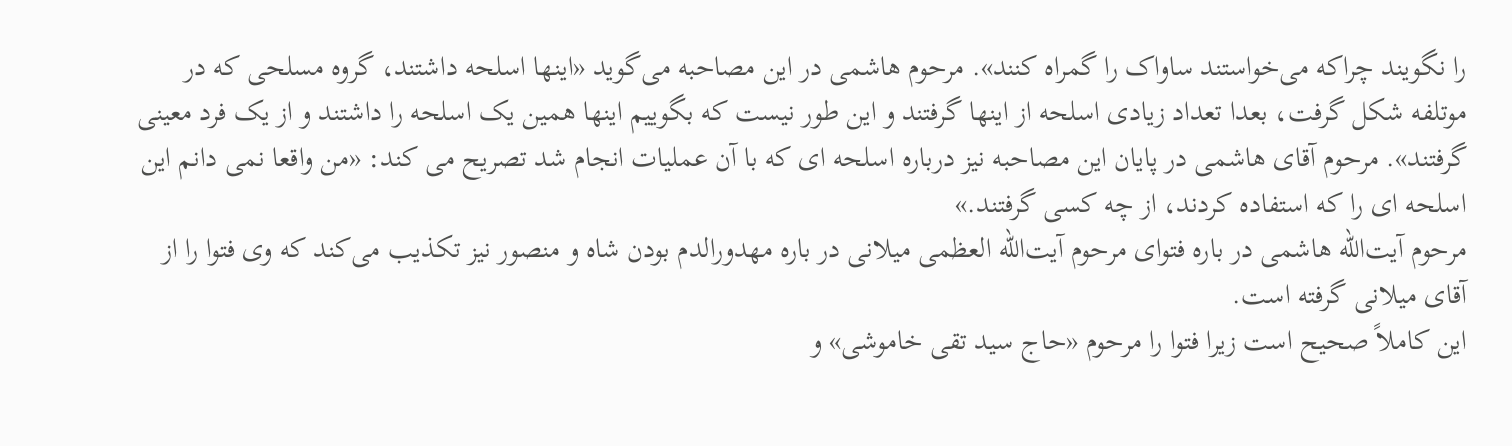را نگویند چراکه می‌خواستند ساواک را گمراه کنند». مرحوم هاشمی در این مصاحبه می‌گوید «اینها اسلحه داشتند، گروه مسلحی که در موتلفه شکل گرفت، بعدا تعداد زیادی اسلحه از اینها گرفتند و این طور نیست که بگوییم اینها همین یک اسلحه را داشتند و از یک فرد معینی گرفتند». مرحوم آقای هاشمی در پایان این مصاحبه نیز درباره اسلحه ای که با آن عملیات انجام شد تصریح می کند: «من واقعا نمی دانم این اسلحه ای را که استفاده کردند، از چه کسی گرفتند.»
مرحوم آیت‌الله هاشمی در باره فتوای مرحوم آیت‌الله العظمی میلانی در باره مهدورالدم بودن شاه و منصور نیز تکذیب می‌کند که وی فتوا را از آقای میلانی گرفته است.
این کاملاً صحیح است زیرا فتوا را مرحوم «حاج سید تقی خاموشی» و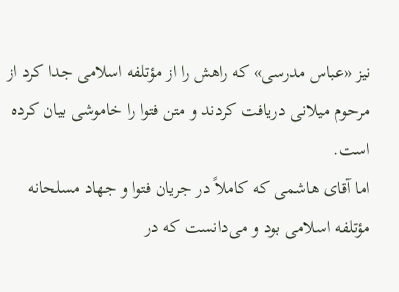نیز «عباس مدرسی» که راهش را از مؤتلفه اسلامی جدا کرد از مرحوم میلانی دریافت کردند و متن فتوا را خاموشی بیان کرده است.
اما آقای هاشمی که کاملاً در جریان فتوا و جهاد مسلحانه مؤتلفه اسلامی بود و می‌دانست که در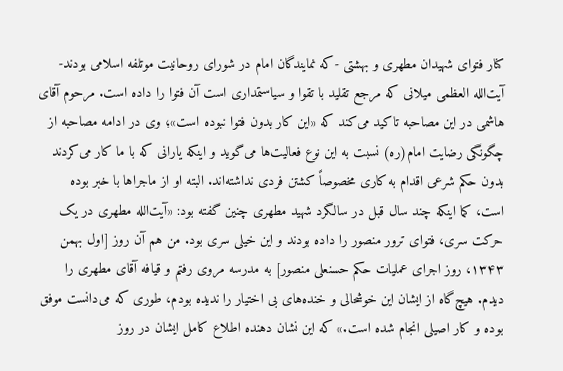کنار فتوای شهیدان مطهری و بهشتی -که نمایندگان امام در شورای روحانیت موتلفه اسلامی بودند- آیت‌الله العظمی میلانی که مرجع تقلید با تقوا و سیاستمداری است آن فتوا را داده است. مرحوم آقای هاشمی در این مصاحبه تاکید می‌کند که «این کار بدون فتوا نبوده است»؛ وی در ادامه مصاحبه از چگونگی رضایت امام(ره) نسبت به این نوع فعالیت‌ها می‌گوید و اینکه یارانی که با ما کار می‌کردند بدون حکم شرعی اقدام به کاری مخصوصاً کشتن فردی نداشته‌اند. البته او از ماجراها با خبر بوده است، کما اینکه چند سال قبل در سالگرد شهید مطهری چنین گفته بود: «آیت‌الله مطهری در یک حرکت سری، فتوای ترور منصور را داده بودند و این خیلی سری بود. من هم آن روز [اول بهمن ۱۳۴۳، روز اجرای عملیات حکم حسنعلی منصور] به مدرسه مروی رفتم و قیافه آقای مطهری را دیدم. هیچ‌گاه از ایشان این خوشحالی و خنده‌های بی ‌اختیار را ندیده بودم، طوری که می‌دانست موفق بوده و کار اصیلی انجام شده است.» که این نشان دهنده اطلاع کامل ایشان در روز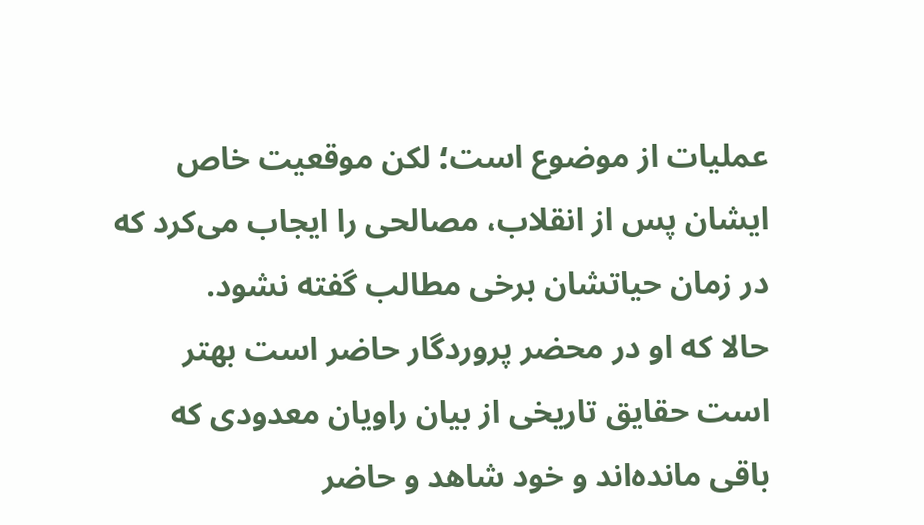عملیات از موضوع است؛ لکن موقعیت خاص ایشان پس از انقلاب، مصالحی را ایجاب می‌کرد که در زمان حیاتشان برخی مطالب گفته نشود.
حالا که او در محضر پروردگار حاضر است بهتر است حقایق تاریخی از بیان راویان معدودی که باقی مانده‌اند و خود شاهد و حاضر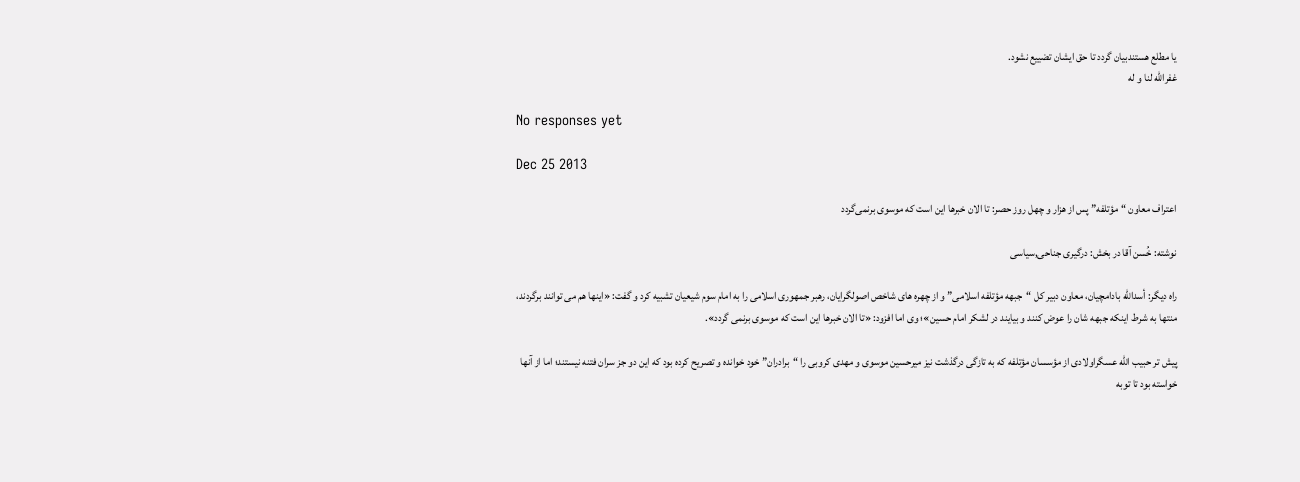یا مطلع هستندبیان گردد تا حق ایشان تضییع نشود.
غفرالله لنا و له

No responses yet

Dec 25 2013

اعتراف معاون “مؤتلفه” پس از هزار و چهل روز حصر: تا الان خبرها این است که موسوى برنمی‌گردد

نوشته: خُسن آقا در بخش: درگیری جناحی,سیاسی

راه دیگر: أسدالله بادامچیان، معاون دبیر کل “جبهه مؤتلفه اسلامى” و از چهره هاى شاخص اصولگرایان، رهبر جمهورى اسلامى را به امام سوم شیعیان تشبیه کرد و گفت: «اینها هم می توانند برگردند، منتها به شرط اینکه جبهه شان را عوض کنند و بیایند در لشکر امام حسین»؛ وى اما افزود: «تا الان خبرها این است که موسوى برنمى گردد».

پیش تر حبیب الله عسگراولادی از مؤسسان مؤتلفه که به تازگى درگذشت نیز میرحسین موسوی و مهدى کروبی را “برادران” خود خوانده و تصریح کرده بود که این دو جز سران فتنه نیستند؛ اما از آنها خواسته بود تا توبه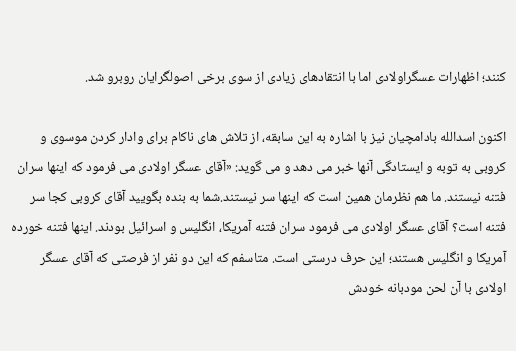کنند؛ اظهارات عسگراولادی اما با انتقادهای زیادی از سوی برخى اصولگرایان روبرو شد.

اکنون اسدالله بادامچیان نیز با اشاره به این سابقه، از تلاش هاى ناکام براى وادار کردن موسوى و کروبى به توبه و ایستادگى آنها خبر مى دهد و مى گوید: «آقای عسگر اولادی می فرمود که اینها سران فتنه نیستند. ما هم نظرمان همین است که اینها سر نیستند.شما به بنده بگویید آقای کروبی کجا سر فتنه است؟ آقای عسگر اولادی می فرمود سران فتنه آمریکا، انگلیس و اسرائیل بودند. اینها فتنه خورده آمریکا و انگلیس هستند؛ این حرف درستی است. متاسفم که این دو نفر از فرصتی که آقای عسگر اولادی با آن لحن مودبانه خودش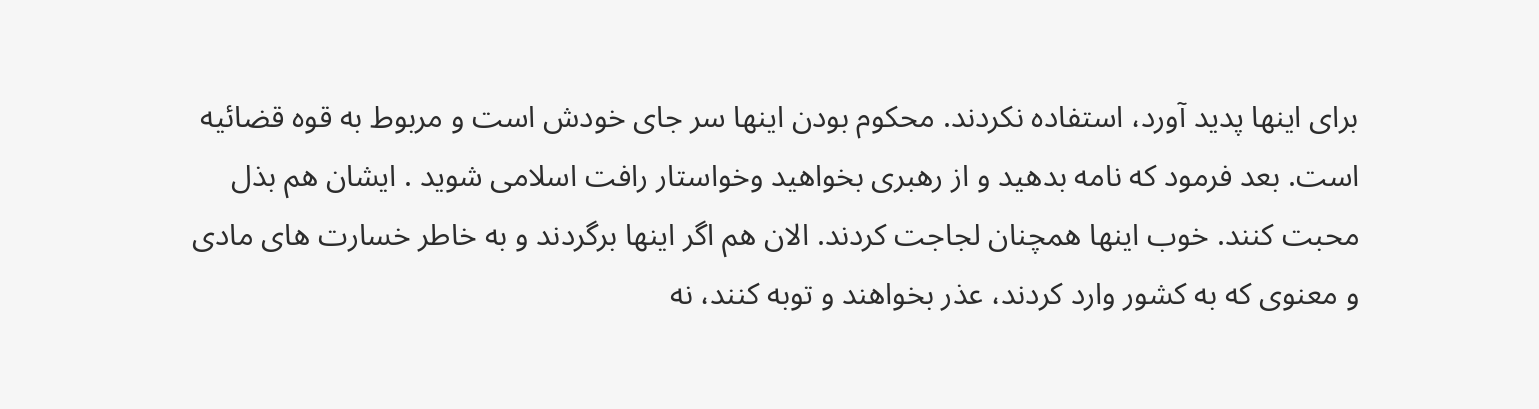برای اینها پدید آورد، استفاده نکردند. محکوم بودن اینها سر جای خودش است و مربوط به قوه قضائیه است. بعد فرمود که نامه بدهید و از رهبری بخواهید وخواستار رافت اسلامی شوید . ایشان هم بذل محبت کنند. خوب اینها همچنان لجاجت کردند. الان هم اگر اینها برگردند و به خاطر خسارت های مادی و معنوی که به کشور وارد کردند، عذر بخواهند و توبه کنند، نه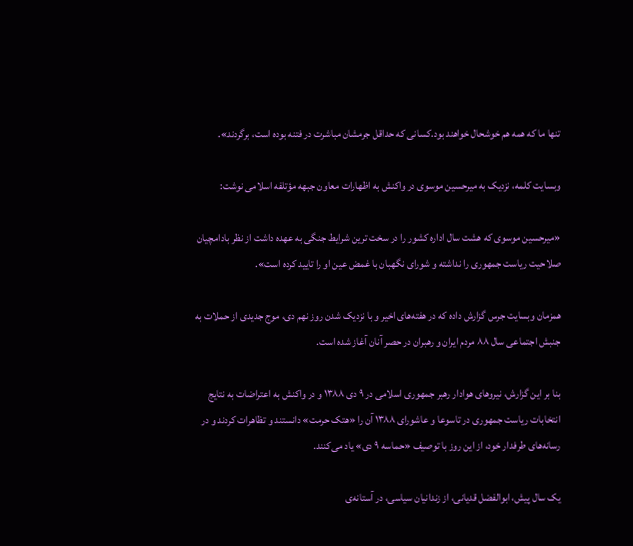تنها ما که همه هم خوشحال خواهند بود.کسانی که حداقل جرمشان مباشرت در فتنه بوده است، برگردند».

وبسایت کلمه، نزدیک به میرحسین موسوى در واکنش به اظهارات معاون جبهه مؤتلفه اسلامى نوشت:

«میرحسین موسوی که هشت سال اداره کشور را در سخت ترین شرایط جنگی به عهده داشت از نظر بادامچیان صلاحیت ریاست جمهوری را نداشته و شورای نگهبان با غمض عین او را تایید کرده است».

همزمان وبسایت جرس گزارش داده که در هفته‌های اخیر و با نزدیک شدن روز نهم دی، موج جدیدی از حملات به جنبش اجتماعی سال ۸۸ مردم ایران و رهبران در حصر آنان آغاز شده است.

بنا بر این گزارش، نیروهای هوادار رهبر جمهوری اسلامی در ۹ دی ۱۳۸۸ و در واکنش به اعتراضات به نتایج انتخابات ریاست جمهوری در تاسوعا و عاشورای ۱۳۸۸ آن را «هتک حرمت» دانستند و تظاهرات کردند و در رسانه‌های طرفدار خود، از این روز با توصیف «حماسه ۹ دی» یاد می‌کنند.

یک سال پیش، ابوالفضل قدیانی، از زندانیان سیاسی، در آستانه‌ی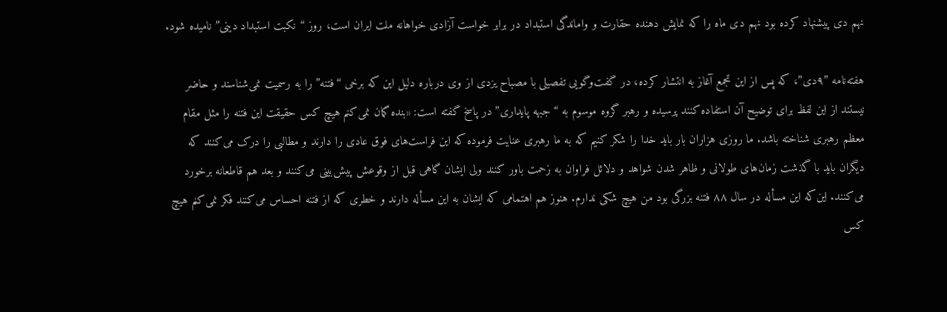نهم دی پیشنهاد کرده بود نهم دی ماه را که نمایش دهنده حقارت و واماندگی استبداد در برابر خواست آزادی خواهانه ملت ایران است، روز “نکبت استبداد دینی” نامیده شود.

هفته‌نامه ”۹دی”، که پس از این تجمع آغاز به انتشار کرده، در گفت‌وگویی تفصیلی با مصباح یزدی از وی درباره دلیل این که برخی “فتنه” را به رسمیت نمی‌شناسند و حاضر نیستند از این لفظ برای توضیح آن استفاده کنند پرسیده و رهبر گروه موسوم به “جبهه پایداری” در پاسخ گفته است: «بنده گمان نمی‌کنم هیچ کس حقیقت این فتنه را مثل مقام معظم رهبری شناخته باشد. ما روزی هزاران بار باید خدا را شکر کنیم که به ما رهبری عنایت فرموده که این فراست‌های فوق عادی را دارند و مطالبی را درک می‌کنند که دیگران باید با گذشت زمان‌های طولانی و ظاهر شدن شواهد و دلائل فراوان به زحمت باور کنند ولی ایشان گاهی قبل از وقوعش پیش‌بینی می‌کنند و بعد هم قاطعانه برخورد می‌کنند. این‌که این مسأله در سال ۸۸ فتنه بزرگی بود من هیچ شکی ندارم. هنوز هم اهتمامی که ایشان به این مسأله دارند و خطری که از فتنه احساس می‌کنند فکر نمی‌کنم هیچ کس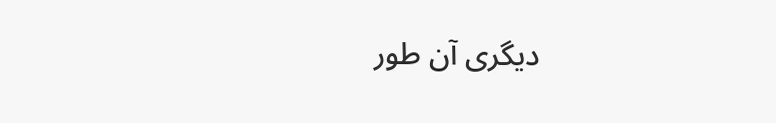دیگری آن طور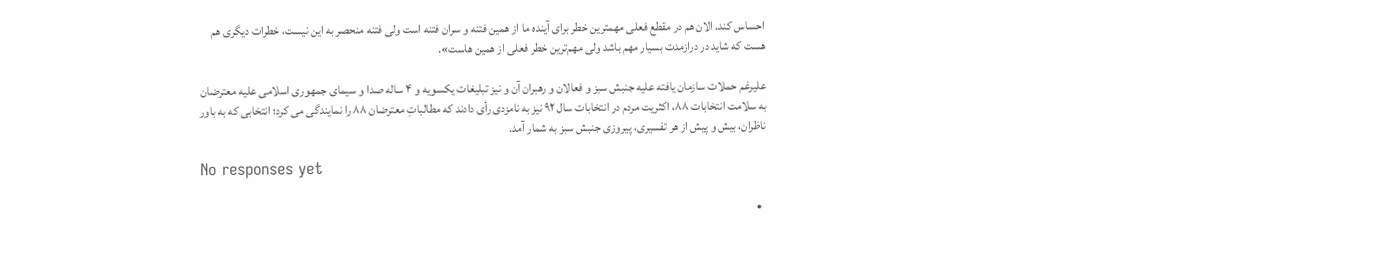احساس کند. الان هم در مقطع فعلی مهمترین خطر برای آینده ما از همین فتنه و سران فتنه است ولی فتنه منحصر به این نیست، خطرات دیگری هم هست که شاید در درازمدت بسیار مهم باشد ولی مهم‌ترین خطر فعلی از همین هاست».

علیرغم حملات سازمان یافته علیه جنبش سبز و فعالان و رهبران آن و نیز تبلیغات یکسویه و ۴ ساله صدا و سیماى جمهورى اسلامى علیه معترضان به سلامت انتخابات ٨٨، اکثریت مردم در انتخابات سال ٩٢ نیز به نامزدى رأى دادند که مطالباتِ معترضان ٨٨ را نمایندگى مى کرد؛ انتخابى که به باور ناظران، بیش و پیش از هر تفسیرى، پیروزى جنبش سبز به شمار آمد.

No responses yet

  •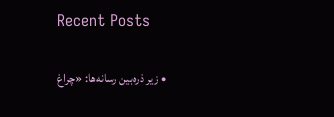Recent Posts

    • زیر ذره‌بین رسانه‌ها: «چراغ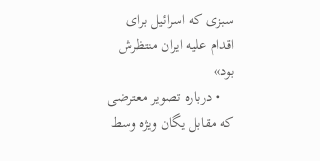سبزی که اسرائیل برای اقدام علیه ایران منتظرش بود»
    • درباره تصویر معترضی که مقابل یگان ویژه وسط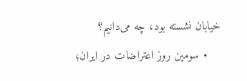خیابان نشسته‌ بود، چه می‌دانیم؟
    • سومین روز اعتراضات در ایران؛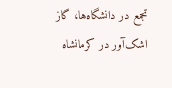تجمع در دانشگاه‌ها، گاز اشک‌آور در کرمانشاه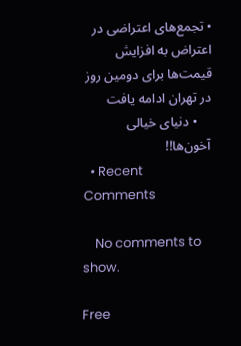• تجمع‌های اعتراضی در اعتراض به افزایش قیمت‌ها برای دومین روز در تهران ادامه یافت
    • دنیای خیالی آخون‌ها!!
  • Recent Comments

    No comments to show.

Free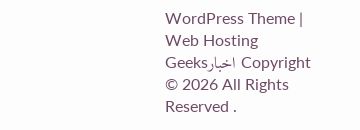WordPress Theme | Web Hosting Geeksاخبار Copyright © 2026 All Rights Reserved .